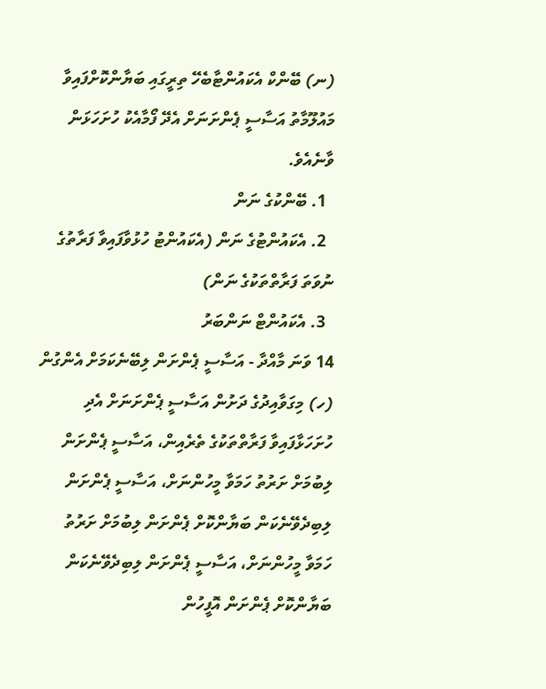(ނ) ބޭންކް އެކައުންޓާބެހޭ ތިރީގައި ބަޔާންކޮށްފައިވާ މައުލޫމާތު އަސާސީ ޕެންށަނަށް އެދޭ ފޯމާއެކު ހުށަހަޅަން ވާނެއެވެ.
  1. ބޭންކުގެ ނަން
  2. އެކައުންޓުގެ ނަން (އެކައުންޓު ހުޅުވާފައިވާ ފަރާތުގެ ނުވަތަ ފަރާތްތަކުގެ ނަން)
  3. އެކައުންޓް ނަންބަރު
14 ވަނަ މާއްދާ - އަސާސީ ޕެންށަން ލިބޭނެކަމަށް އެންގުން
(ހ) މިގަވާއިދުގެ ދަށުން އަސާސީ ޕެންށަނަށް އެދި ހުށަހަޅާފައިވާ ފަރާތްތަކުގެ ތެރެއިން، އަސާސީ ޕެންށަން ލިބުމަށް ށަރުތު ހަމަވާ މީހުންނަށް، އަސާސީ ޕެންށަން ލިބިދެވޭނެކަން ބަޔާންކޮށް ޕެންށަން ލިބުމަށް ށަރުތު ހަމަވާ މީހުންނަށް، އަސާސީ ޕެންށަން ލިބިދެވޭނެކަން ބަޔާންކޮށް ޕެންށަން އޮފީހުން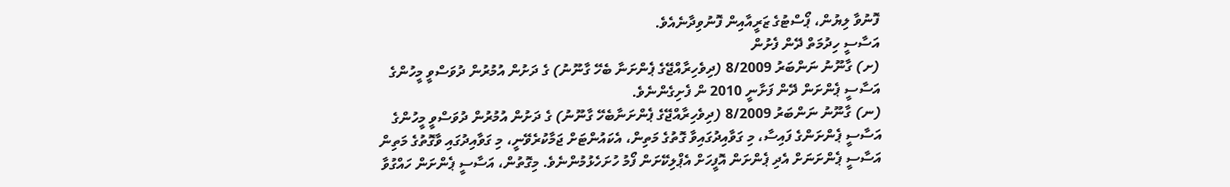ފޮނުވާ ލިޔުން، ޕޯސްޓުގެ ޒަރީއާއިން ފޮނުވިދާނެއެވެ.
އަސާސީ ހިދުމަތް ދޭން ފެށުން
(ށ) ގާނޫނު ނަންބަރު 8/2009 (ދިވެހިރާއްޖޭގެ ޕެންށަނާ ބެހޭ ގާނޫނު) ގެ ދަށުން އުމުރުން ދުވަސްވީ މީހުންގެ އަސާސީ ޕެންށަން ދޭން ފަށާނީ 2010 ން ފެށިގެންނެވެ.
(ނ) ގާނޫނު ނަންބަރު 8/2009 (ދިވެހިރާއްޖޭގެ ޕެންށަނާބެހޭ ގާނޫނު) ގެ ދަށުން އުމުރުން ދުވަސްވީ މީހުންގެ އަސާސީ ޕެންށަންގެ ފައިސާ، މި ގަވާއިދުގައިވާ ގޮތުގެ މަތިން، އެކައުންޓަށް ޖަމާކުރެވޭނީ، މި ގަވާއިދުގައި ވާގޮތުގެ މަތިން އަސާސީ ޕެންށަނަށް އެދި ޕެންށަން އޮފީހަށް އެޕްލިކޭށަން ފޯމު ހުށަހެޅުމުންނެވެ. މިގޮތުން، އަސާސީ ޕެންށަން ހައްގުވާ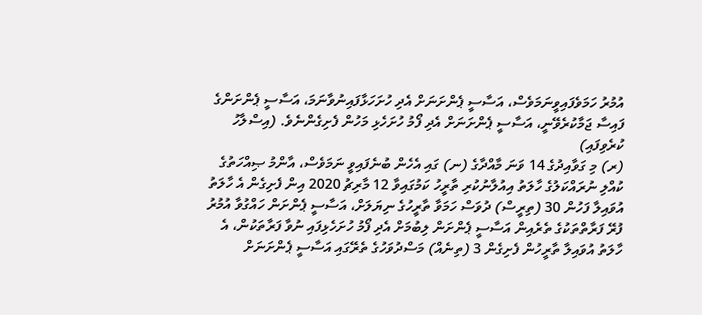އުމުރު ހަމަވެފައިވީނަމަވެސް، އަސާސީ ޕެންށަނަށް އެދި ހުށަހަޅާފައިނުވާނަމަ، އަސާސީ ޕެންށަންގެ ފައިސާ ޖަމާކުރެވޭނީ، އަސާސީ ޕެންށަނަށް އެދި ފޯމު ހުށަހެޅި މަހުން ފެށިގެންނެވެ. (އިސްލާހު ކުރެވިފައި)
(ރ) މި ގަވާއިދުގެ 14 ވަނަ މާއްދާގެ (ނ) ގައި އެހެން ބުނެފައިވީ ނަމަވެސް، އާންމު ޞިއްހަތުގެ ކުއްލި ނުރައްކަލުގެ ހާލަތު އިއުލާނުކުރި ތާރީހު ކަމުގައިވާ 12 މާރިޗު 2020 އިން ފެށިގެން އެ ހާލަތު އުވައިލާ ފަހުން 30 (ތިރީސް) ދުވަސް ހަމަވާ ތާރީހުގެ ނިޔަލަށް، އަސާސީ ޕެންށަން ހައްގުވާ އުމުރު ފުރޭ ފަރާތްތަކުގެ ތެރެއިން އަސާސީ ޕެންށަން ލިބުމަށް އެދި ފޯމު ހުށަހެޅިފައި ނުވާ ފަރާތަކުން، އެ ހާލަތު އުވައިލާ ތާރީހުން ފެށިގެން 3 (ތިނެއް) މަސްދުވަހުގެ ތެރޭގައި އަސާސީ ޕެންށަނަށް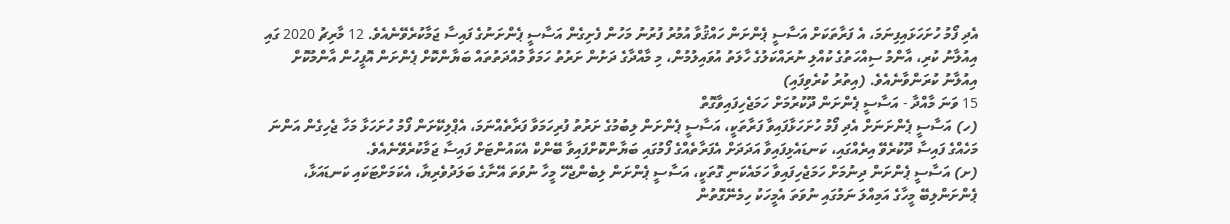އެދި ފޯމު ހުށަހަޅައިފިނަމަ، އެ ފަރާތަކަށް އަސާސީ ޕެންށަން ހައްޤުވާ އުމުރު ފުރުނު މަހުން ފެށިގެން އަސާސީ ޕެންށަނުގެ ފައިސާ ޖަމާކުރެވޭނެއެވެ. 12 މާރިޗު 2020 ގައި އިއުލާނު ކުރި، އާންމު ސިއްހަތުގެ ކުއްލި ނުރައްކަލުގެ ހާލަތު އުވައިލުމުން، މި މާއްދާގެ ދަށުން ށަރުތު ހަމަވާ މުއްދަތުތައް ބަޔާންކޮށް ޕެންށަން އޮފީހުން އާންމުކޮށް އިއުލާނު ކުރަންވާނެއެވެ. (އިތުރު ކުރެވިފައި)
15 ވަނަ މާއްދާ - އަސާސީ ޕެންށަން ދޫކުރުމަށް ހަމަޖެހިފައިވާގޮތް
(ހ) އަސާސީ ޕެންށަނަށް އެދި ފޯމު ހުށަހަޅާފައިވާ ފަރާތަކީ، އަސާސީ ޕެންށަން ލިބުމުގެ ށަރުތު ފުރިހަމަވާ ފަރާތެއްނަމަ، އެޕްލިކޭށަން ފޯމު ހުށަހަޅާ މަހާ ޖެހިގެން އަންނަ މަހެއްގެ ފައިސާ ދޫކުރެވޭ އިރެއްގައި، ކަނޑައެޅިފައިވާ އަދަދަށް އެފަރާތެއްގެ ފޯމުގައި ބަޔާންކޮށްފައިވާ ބޭންކް އެކައުންޓަށް ފައިސާ ޖަމާކުރެވޭނެއެވެ.
(ށ) އަސާސީ ޕެންށަން ދިނުމަށް ހަމަޖެހިފައިވާ ހަމައެކަނި ގޮތަކީ، އަސާސީ ޕެންށަން ލިބެންޖެހޭ މީހާ ނުވަތަ އޭނާގެ ބަލަދުވެރިޔާ، އެކަމަށްޓަކައި ކަނޑައަޅާ، ޕެންށަންލިބޭ މީހާގެ އަމިއްލަ ނަމުގައި ނުވަތަ އެމީހަކު ހިމެނޭގޮތުން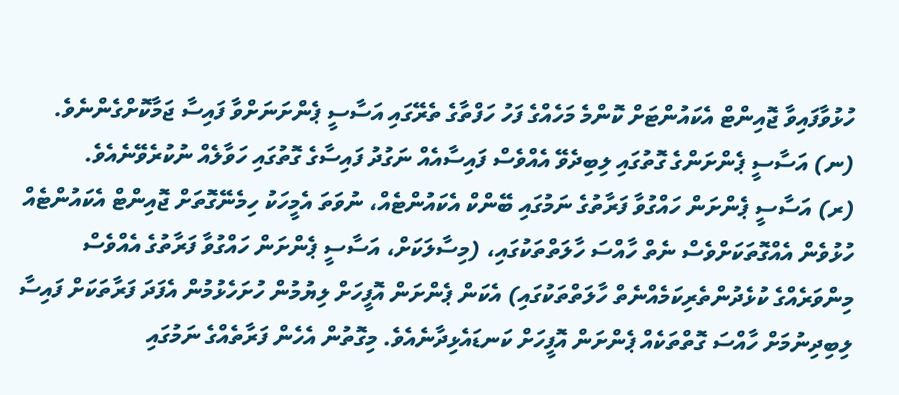ހުޅުވާފައިވާ ޖޮއިންޓް އެކައުންޓަށް ކޮންމެ މަހެއްގެ ފަހު ހަފްތާގެ ތެރޭގައި އަސާސީ ޕެންށަނަށްވާ ފައިސާ ޖަމާކޮށްގެންނެވެ.
(ނ) އަސާސީ ޕެންށަންގެ ގޮތުގައި ލިބިދެވޭ އެއްވެސް ފައިސާއެއް ނަގުދު ފައިސާގެ ގޮތުގައި ހަވާލެއް ނުކުރެވޭނެއެވެ.
(ރ) އަސާސީ ޕެންށަން ހައްގުވާ ފަރާތުގެ ނަމުގައި ބޭންކް އެކައުންޓެއް، ނުވަތަ އެމީހަކު ހިމެނޭގޮތަށް ޖޮއިންޓް އެކައުންޓެއް ހުޅުވެން އެއްގޮތަކަށްވެސް ނެތް ހާއްސަ ހާލަތްތަކުގައި، (މިސާލަކަށް، އަސާސީ ޕެންށަން ހައްގުވާ ފަރާތުގެ އެއްވެސް މިންވަރެއްގެ ކުޅެދުންތެރިކަމެއްނެތް ހާލަތްތަކުގައި) އެކަން ޕެންށަން އޮފީހަށް ލިޔުމުން ހުށަހެޅުމުން އެފަދަ ފަރާތަކަށް ފައިސާ ލިބިދިނުމަށް ހާއްސަ ގޮތްތަކެއް ޕެންށަން އޮފީހަށް ކަނޑައެޅިދާނެއެވެ. މިގޮތުން އެހެން ފަރާތެއްގެ ނަމުގައި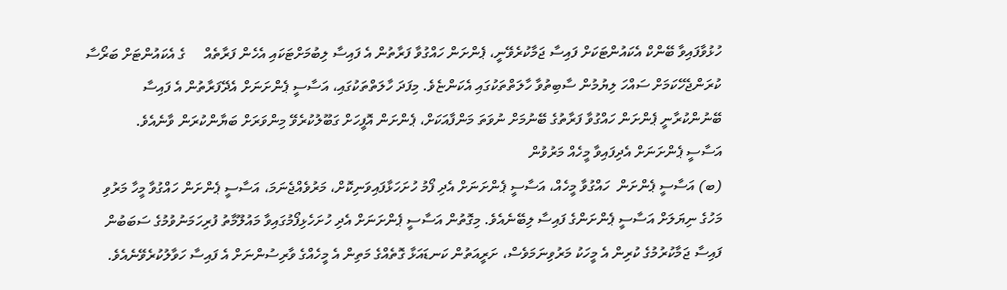ހުޅުވާފައިވާ ބޭންކް އެކައުންޓަކަށް ފައިސާ ޖަމާކުރެވޭނީ، ޕެންށަން ހައްގުވާ ފަރާތުން އެ ފައިސާ ލިބުމަށްޓަކައި އެހެން ފަރާތެއް     ގެ އެކައުންޓަށް ބަރޯސާ ކުރަންޖެހޭކަމަށް ސައްހަ ލިޔުމުން ސާބިތުވާ ހާލަތްތަކުގައި އެކަންޏެވެ. މިފަދަ ހާލަތްތަކުގައި، އަސާސީ ޕެންށަނަށް އެދޭފަރާތުން އެ ފައިސާ ބޭނުންކުރާނީ ޕެންށަން ހައްގުވާ ފަރާތުގެ ބޭނުމަށް ނުވަތަ މަންފާއަކަށް، ޕެންށަން އޮފީހަށް ގަބޫލުކުރެވޭ މިންވަރަށް ބަޔާންކުރަން ވާނެއެވެ.
އަސާސީ ޕެންށަނަށް އެދިފައިވާ މީހެއް މަރުވުން
(ބ) އަސާސީ ޕެންށަން  ހައްގުވާ މީހެއް، އަސާސީ ޕެންށަނަށް އެދި ފޯމު ހުށަހަޅާފައިވަނިކޮށް، މަރުވެއްޖެނަމަ، އަސާސީ ޕެންށަން ހައްގުވާ މީހާ މަރުވި މަހުގެ ނިޔަލަށް އަސާސީ ޕެންށަންގެ ފައިސާ ލިބޭނެއެވެ. މިގޮތުން އަސާސީ ޕެންށަނަށް އެދި ހުށަހެޅިފޯމުގައިވާ މައުލޫމާތު ފުރިހަމަނުވުމުގެ ސަބަބުން ފައިސާ ޖަމާކުރުމުގެ ކުރިން އެ މީހަކު މަރުވިނަމަވެސް، ށަރީއަތުން ކަނޑައަޅާ ގޮތެއްގެ މަތިން އެ މީހެއްގެ ވާރިސުންނަށް އެ ފައިސާ ހަވާލުކުރެވޭނެއެވެ.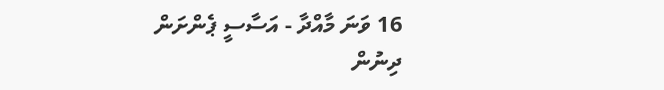16 ވަނަ މާއްދާ - އަސާސީ ޕެންށަން ދިނުން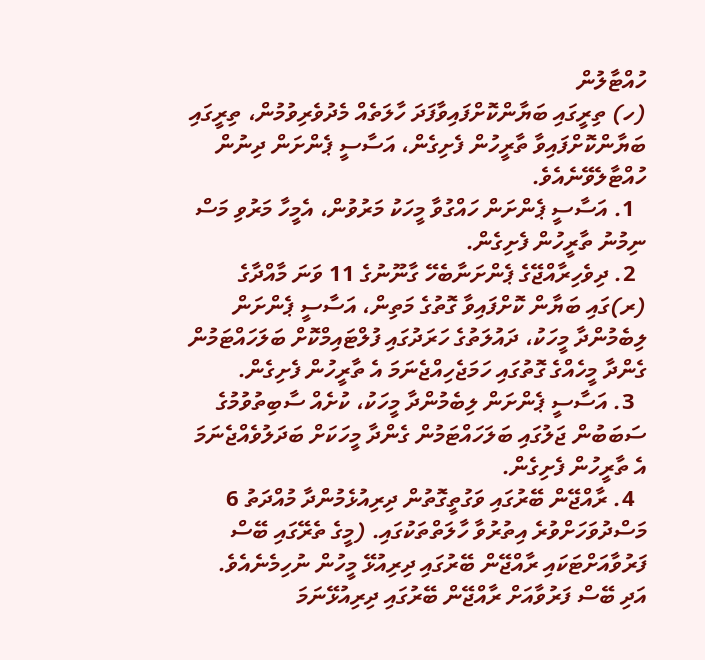ހުއްޓާލުން
(ހ) ތިރީގައި ބަޔާންކޮށްފައިވާފަދަ ހާލަތެއް މެދުވެރިވުމުން، ތިރީގައި ބަޔާންކޮށްފައިވާ ތާރީހުން ފެށިގެން، އަސާސީ ޕެންށަން ދިނުން ހުއްޓާލެވޭނެއެވެ.
  1. އަސާސީ ޕެންށަން ހައްގުވާ މީހަކު މަރުވުން، އެމީހާ މަރުވި މަސް ނިމުނު ތާރީހުން ފެށިގެން.
  2. ދިވެހިރާއްޖޭގެ ޕެންށަނާބެހޭ ގާނޫނުގެ 11 ވަނަ މާއްދާގެ (ރ)ގައި ބަޔާން ކޮށްފައިވާ ގޮތުގެ މަތިން، އަސާސީ ޕެންށަން ލިބެމުންދާ މީހަކު، ދައުލަތުގެ ހަރަދުގައި ފުލްޓައިމްކޮށް ބަލަހައްޓަމުން ގެންދާ މީހެއްގެ ގޮތުގައި ހަމަޖެހިއްޖެނަމަ އެ ތާރީހުން ފެށިގެން.
  3. އަސާސީ ޕެންށަން ލިބެމުންދާ މީހަކު، ކުށެއް ސާބިތުވުމުގެ ސަބަބުން ޖަލުގައި ބަލަހައްޓަމުން ގެންދާ މީހަކަށް ބަދަލުވެއްޖެނަމަ އެ ތާރީހުން ފެށިގެން.
  4. ރާއްޖޭން ބޭރުގައި ވަގުތީގޮތުން ދިރިއުޅެމުންދާ މުއްދަތު 6 މަސްދުވަހަށްވުރެ އިތުރުވާ ހާލަތްތަކުގައި. (މީގެ ތެރޭގައި ބޭސް ފަރުވާއަށްޓަކައި ރާއްޖޭން ބޭރުގައި ދިރިއުޅޭ މީހުން ނުހިމެނެއެވެ. އަދި ބޭސް ފަރުވާއަށް ރާއްޖޭން ބޭރުގައި ދިރިއުޅޭނަމަ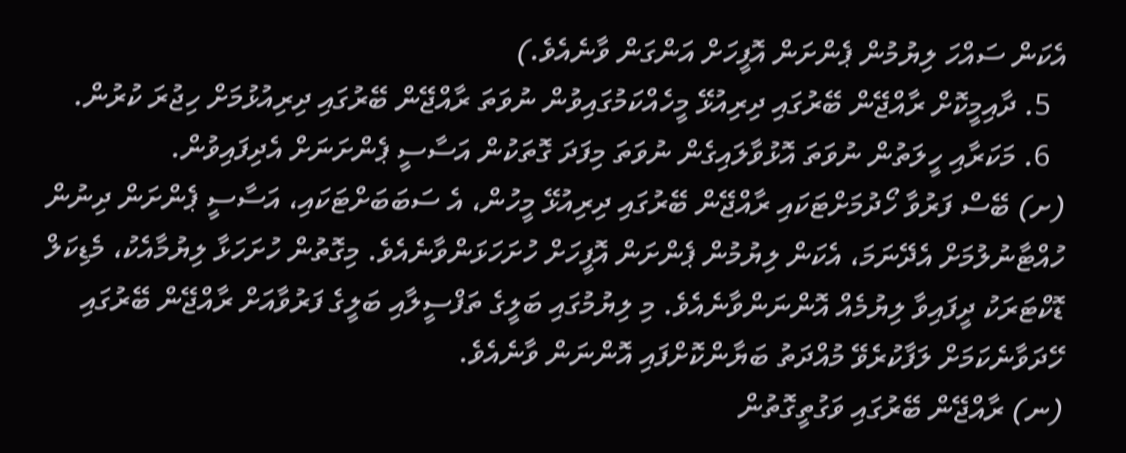އެކަން ސައްހަ ލިޔުމުން ޕެންށަން އޮފީހަށް އަންގަން ވާނެއެވެ.)
  5. ދާއިމީކޮށް ރާއްޖޭން ބޭރުގައި ދިރިއުޅޭ މީހެއްކަމުގައިވުން ނުވަތަ ރާއްޖޭން ބޭރުގައި ދިރިއުޅުމަށް ހިޖުރަ ކުރުން.
  6. މަކަރާއި ހީލަތުން ނުވަތަ އޮޅުވާލައިގެން ނުވަތަ މިފަދަ ގޮތަކުން އަސާސީ ޕެންށަނަށް އެދިފައިވުން.
(ށ) ބޭސް ފަރުވާ ހޯދުމަށްޓަކައި ރާއްޖޭން ބޭރުގައި ދިރިއުޅޭ މީހުން، އެ ސަބަބަށްޓަކައި، އަސާސީ ޕެންށަން ދިނުން ހުއްޓާނުލުމަށް އެދޭނަމަ، އެކަން ލިޔުމުން ޕެންށަން އޮފީހަށް ހުށަހަޅަންވާނެއެވެ. މިގޮތުން ހުށަހަޅާ ލިޔުމާއެކު، މެޑިކަލް ޑޮކްޓަރަކު ދީފައިވާ ލިޔުމެއް އޮންނަންވާނެއެވެ. މި ލިޔުމުގައި ބަލީގެ ތަފްސީލާއި ބަލީގެ ފަރުވާއަށް ރާއްޖޭން ބޭރުގައި ހޭދަވާނެކަމަށް ލަފާކުރެވޭ މުއްދަތު ބަޔާންކޮށްފައި އޮންނަން ވާނެއެވެ.
(ނ) ރާއްޖޭން ބޭރުގައި ވަގުތީގޮތުން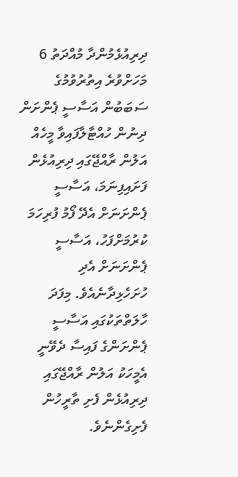ދިރިއުޅެމުންދާ މުއްދަތު 6 މަހަށްވުރެ އިތުރުވުމުގެ ސަބަބުން އަސާސީ ޕެންށަން ދިނުން ހުއްޓާލާފައިވާ މީހެއް އަލުން ރާއްޖޭގައި ދިރިއުޅެން ފަށައިފިނަމަ، އަސާސީ ޕެންށަނަށް އެދޭ ފޯމު ފުރިހަމަ ކުރުމަށްފަހު، އަސާސީ ޕެންށަނަށް އެދި ހުށަހެޅިދާނެއެވެ. މިފަދަ ހާލަތްތަކުގައި އަސާސީ ޕެންށަންގެ ފައިސާ ދެވޭނީ އެމީހަކު އަލުން ރާއްޖޭގައި ދިރިއުޅެން ފެށި ތާރީހުން ފެށިގެންނެވެ.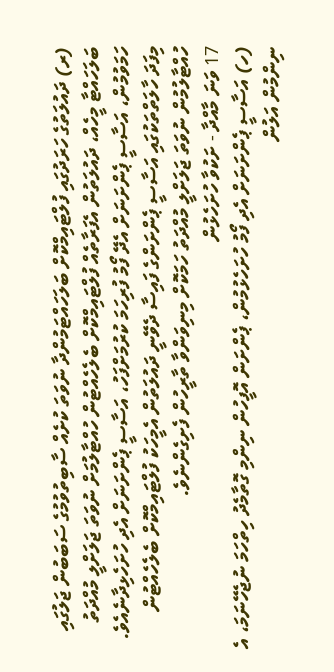(ރ) ދައުލަތުގެ ހަރަދުގައި ފުލްޓައިމްކޮށް ބަލަހައްޓަމުންދާ ނުވަތަ ކުށެއް ސާބިތުވުމުގެ ސަބަބުން ޖަލުގައި ބަލަހައްޓާ މީހެއް، ދައުލަތުން އެފަރާތެއް ފުލްޓައިމްކޮށް ބެލެހެއްޓުން ހުއްޓާލުމަށް ނުވަތަ ޖަލަށްލީ މުއްދަތު ހަމަވުމުން، އަސާސީ ޕެންށަނަށް އެދޭ ފޯމު ފުރިހަމަ ކުރުމަށްފަހު، އަސާސީ ޕެންށަނަށް އެދި ހުށަހެޅިދާނެއެވެ. މިފަދަ ހާލަތްތަކުގައި އަސާސީ ޕެންށަންގެ ފައިސާ ދެވޭނީ ދައުލަތުން އެމީހަކު ފުލްޓައިމްކޮށް ބެލެހެއްޓުން ހުއްޓާލުމުން ނުވަތަ ޖަލަށްލީ މުއްދަތު ހަމަކޮށް މިނިވަންވާ ތާރީހުން ފެށިގެންނެވެ.
17 ވަނަ މާއްދާ - ށަކުވާ ހުށަހެޅުން
(ހ) އަސާސީ ޕެންށަނަށް އެދި ފޯމު ހުށަހެޅުމުން، ޕެންށަން އޮފީހުން ނިންމި ގޮތާމެދު ހިތްހަމަ ނުޖެހޭނަމަ، އެ ނިންމުން އަލުން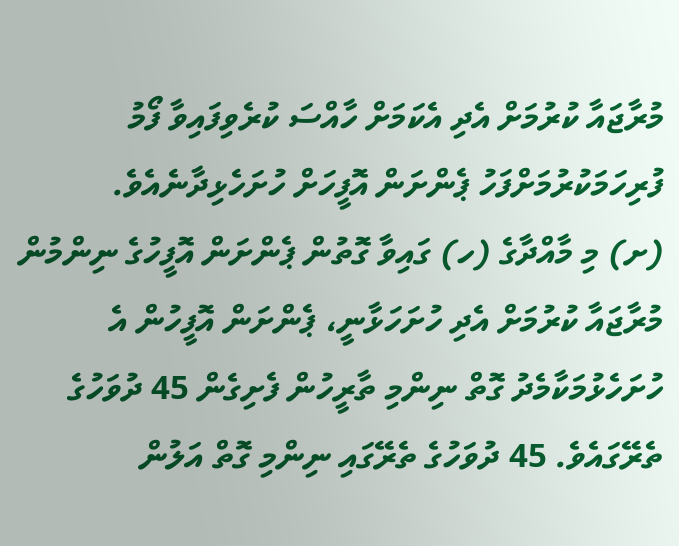މުރާޖައާ ކުރުމަށް އެދި އެކަމަށް ހާއްސަ ކުރެވިފައިވާ ފޯމު ފުރިހަމަކުރުމަށްފަހު ޕެންށަން އޮފީހަށް ހުށަހެޅިދާނެއެވެ.
(ށ) މި މާއްދާގެ (ހ) ގައިވާ ގޮތުން ޕެންށަން އޮފީހުގެ ނިންމުން މުރާޖައާ ކުރުމަށް އެދި ހުށަހަޅާނީ، ޕެންށަން އޮފީހުން އެ ހުށަހެޅުމަކާމެދު ގޮތް ނިންމި ތާރީހުން ފެށިގެން 45 ދުވަހުގެ ތެރޭގައެވެ. 45 ދުވަހުގެ ތެރޭގައި ނިންމި ގޮތް އަލުން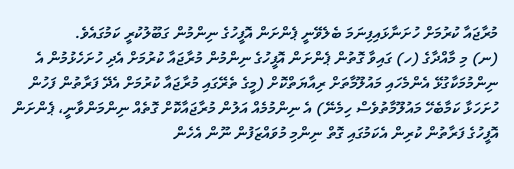މުރާޖައާ ކުރުމަށް ހުށަނާޅައިފިނަމަ ބެލެވޭނީ ޕެންށަން އޮފީހުގެ ނިންމުން ގަބޫލުކުރީ ކަމުގައެވެ.
(ނ) މި މާއްދާގެ (ހ) ގައިވާ ގޮތުން ޕެންށަން އޮފީހުގެ ނިންމުން މުރާޖައާ ކުރުމަށް އެދި ހުށަހެޅުމުން އެ ނިންމުމަކާގުޅޭ އެންމެހައި މައުލޫމާތަށް ރިއާޔަތްކޮށް (މީގެ ތެރޭގައި މުރާޖައާ ކުރުމަށް އެދޭ ފަރާތުން ފަހުން ހުށަހަޅާ ކަމާބެހޭ މައުލޫމާތުވެސް ހިމެނޭ) އެ ނިންމުމެއް އަލުން މުރާޖައާކޮށް ގޮތެއް ނިންމަންވާނީ، ޕެންށަން އޮފީހުގެ ފަރާތުން ކުރިން އެކަމުގައި ގޮތް ނިންމި މުވައްޒަފުން ނޫން އެހެން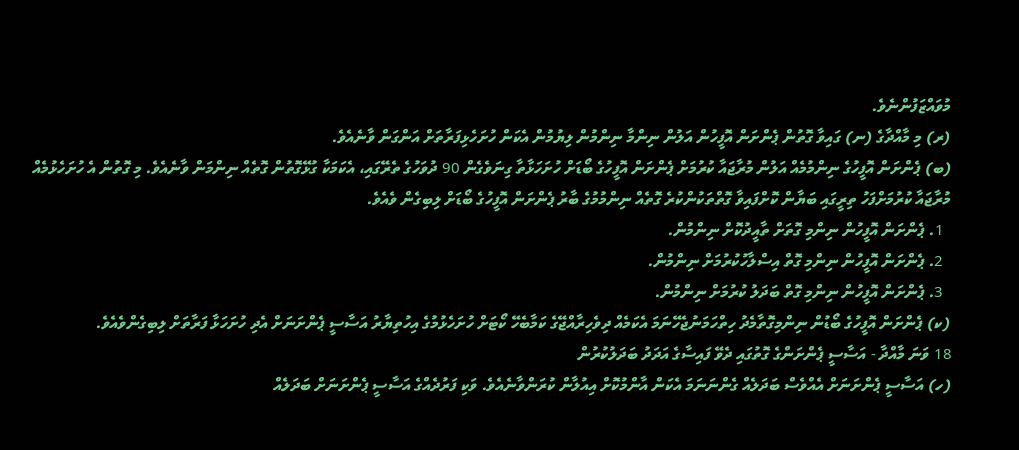މުވައްޒަފުންނެވެ.
(ރ) މި މާއްދާގެ (ނ) ގައިވާ ގޮތުން ޕެންށަން އޮފީހުން އަލުން ނިންމާ ނިންމުން ލިޔުމުން އެކަން ހުށަހެޅިފަރާތަށް އަންގަން ވާނެއެވެ.
(ބ) ޕެންށަން އޮފީހުގެ ނިންމުމެއް އަލުން މުރާޖައާ ކުރުމަށް ޕެންށަން އޮފީހުގެ ބޯޑަށް ހުށަހަޅާތާ ގިނަވެގެން 90 ދުވަހުގެ ތެރޭގައި، އެކަމަކާ ގުޅޭގޮތުން ގޮތެއް ނިންމަން ވާނެއެވެ. މި ގޮތުން އެ ހުށަހެޅުމެއް މުރާޖައާ ކުރުމަށްފަހު ތިރީގައި ބަޔާން ކޮށްފައިވާ ގޮތްތަކުންކުރެ ގޮތެއް ނިންމުމުގެ ބާރު ޕެންށަން އޮފީހުގެ ބޯޑަށް ލިބިގެން ވެއެވެ.
  1. ޕެންށަން އޮފީހުން ނިންމި ގޮތަށް ތާއީދުކޮށް ނިންމުން.
  2. ޕެންށަން އޮފީހުން ނިންމި ގޮތް އިސްލާހުކުރުމަށް ނިންމުން.
  3. ޕެންށަން އޮފީހުން ނިންމި ގޮތް ބަދަލު ކުރުމަށް ނިންމުން.
(ކ) ޕެންށަން އޮފީހުގެ ބޯޑުން ނިންމިގޮތާމެދު ހިތްހަމަނުޖެހޭނަމަ އެކަމެއް ދިވެހިރާއްޖޭގެ ކަމާބެހޭ ކޯޓަށް ހުށަހެޅުމުގެ އިހުތިޔާރު އަސާސީ ޕެންށަނަށް އެދި ހުށަހަޅާ ފަރާތަށް ލިބިގެންވެއެވެ.
18 ވަނަ މާއްދާ - އަސާސީ ޕެންށަންގެ ގޮތުގައި ދެވޭ ފައިސާގެ އަދަދު ބަދަލުކުރުން
(ހ) އަސާސީ ޕެންށަނަށް އެއްވެސް ބަދަލެއް ގެންނަނަމަ އެކަން އާންމުކޮށް އިއުލާން ކުރަންވާނެއެވެ. ވަކި ފަރުދެއްގެ އަސާސީ ޕެންށަނަށް ބަދަލެއް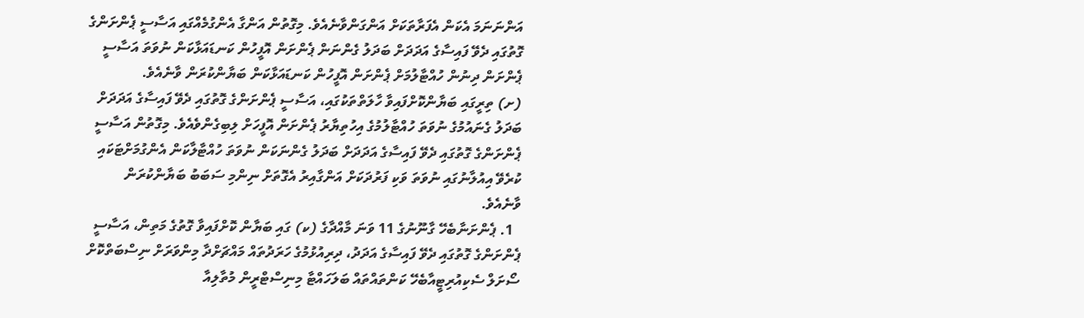އަންނަނަމަ އެކަން އެފަރާތަކަށް އަންގަންވާނެއެވެ. މިގޮތުން އަންގާ އެންގުމެއްގައި އަސާސީ ޕެންށަންގެ ގޮތުގައި ދެވޭ ފައިސާގެ އަދަދަށް ބަދަލު ގެންނަން ޕެންށަން އޮފީހުން ކަނޑައަޅާކަން ނުވަތަ އަސާސީ ޕެންށަން ދިނުން ހުއްޓާލުމަށް ޕެންށަން އޮފީހުން ކަނޑައަޅާކަން ބަޔާންކުރަން ވާނެއެވެ.
(ށ) ތިރީގައި ބަޔާންކޮށްފައިވާ ހާލަތްތަކުގައި، އަސާސީ ޕެންށަންގެ ގޮތުގައި ދެވޭ ފައިސާގެ އަދަދަށް ބަދަލު ގެނައުމުގެ ނުވަތަ ހުއްޓާލުމުގެ އިހުތިޔާރު ޕެންށަން އޮފީހަށް ލިބިގެންވެއެވެ. މިގޮތުން އަސާސީ ޕެންށަންގެ ގޮތުގައި ދެވޭ ފައިސާގެ އަދަދަށް ބަދަލު ގެންނަކަން ނުވަތަ ހުއްޓާލާކަން އެންގުމަށްޓަކައި ކުރެވޭ އިއުލާނުގައި ނުވަތަ ވަކި ފަރުދަކަށް އަންގާއިރު އެގޮތަށް ނިންމި ސަބަބު ބަޔާންކުރަން ވާނެއެވެ.
  1. ޕެންށަނާބެހޭ ގާނޫނުގެ 11 ވަނަ މާއްދާގެ (ކ) ގައި ބަޔާން ކޮށްފައިވާ ގޮތުގެ މަތިން، އަސާސީ ޕެންށަންގެ ގޮތުގައި ދެވޭ ފައިސާގެ އަދަދު، ދިރިއުޅުމުގެ ހަރަދުތައް މައްޗަށްދާ މިންވަރަށް ނިސްބަތްކޮށް ސޯށަލް ސެކިއުރިޓީއާބެހޭ ކަންތައްތައް ބަލަހައްޓާ މިނިސްޓްރީން މުތާލިއާ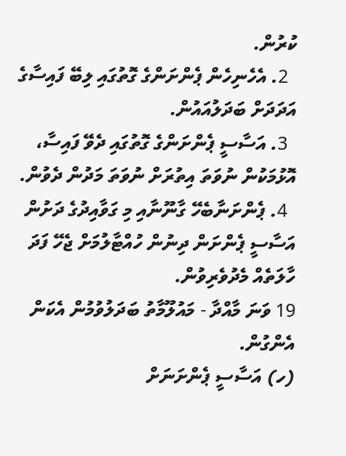ކުރުން.
  2. އެހެނިހެން ޕެންށަންގެ ގޮތުގައި ލިބޭ ފައިސާގެ އަދަދަށް ބަދަލުއައުން.
  3. އަސާސީ ޕެންށަންގެ ގޮތުގައި ދެވޭ ފައިސާ، އޮޅުމަކުން ނުވަތަ އިތުރަށް ނުވަތަ މަދުން ދެވުން.
  4. ޕެންށަނާބެހޭ ގާނޫނާއި މި ގަވާއިދުގެ ދަށުން އަސާސީ ޕެންށަން ދިނުން ހުއްޓާލުމަށް ޖެހޭ ފަދަ ހާލަތެއް މެދުވެރިވުން.
19 ވަނަ މާއްދާ - މައުލޫމާތު ބަދަލުވުމުން އެކަން އެންގުން.
(ހ) އަސާސީ ޕެންށަނަށް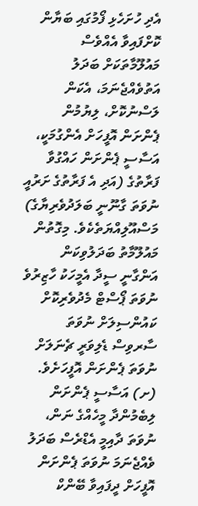އެދި ހުށަހެޅި ފޯމުގައި ބަޔާން ކޮށްފައިވާ އެއްވެސް މައުލޫމާތަކަށް ބަދަލު އަތުވެއްޖެނަމަ، އެކަން ލަސްނުކޮށް، ލިޔުމުން ޕެންށަން އޮފީހަށް އެންގުމަކީ، އަސާސީ ޕެންށަން ހައްގުވާ ފަރާތުގެ (އަދި އެ ފަރާތުގެ ށަރުއީ ނުވަތަ ގާނޫނީ ބަލަދުވެރިޔާގެ) މަސްއޫލިއްޔަތެކެވެ. މިގޮތުން މައުލޫމާތު ބަދަލުވިކަން އަންގާނީ ސީދާ އެމީހަކު ހާޒިރުވެ ނުވަތަ ޕޯސްޓް މެދުވެރިކޮށް ކައުންސިލަށް ނުވަތަ ސާރވިސް ޑެލިވަރީ ޗެނަލަށް ނުވަތަ ޕެންށަން އޮފީހަށެވެ.
(ށ) އަސާސީ ޕެންށަން ލިބެމުންދާ މީހެއްގެ ނަން، ނުވަތަ ދާއިމީ އެޑްރެސް ބަދަލު ވެއްޖެނަމަ ނުވަތަ ޕެންށަން އޮފީހަށް ދީފައިވާ ބޭންކް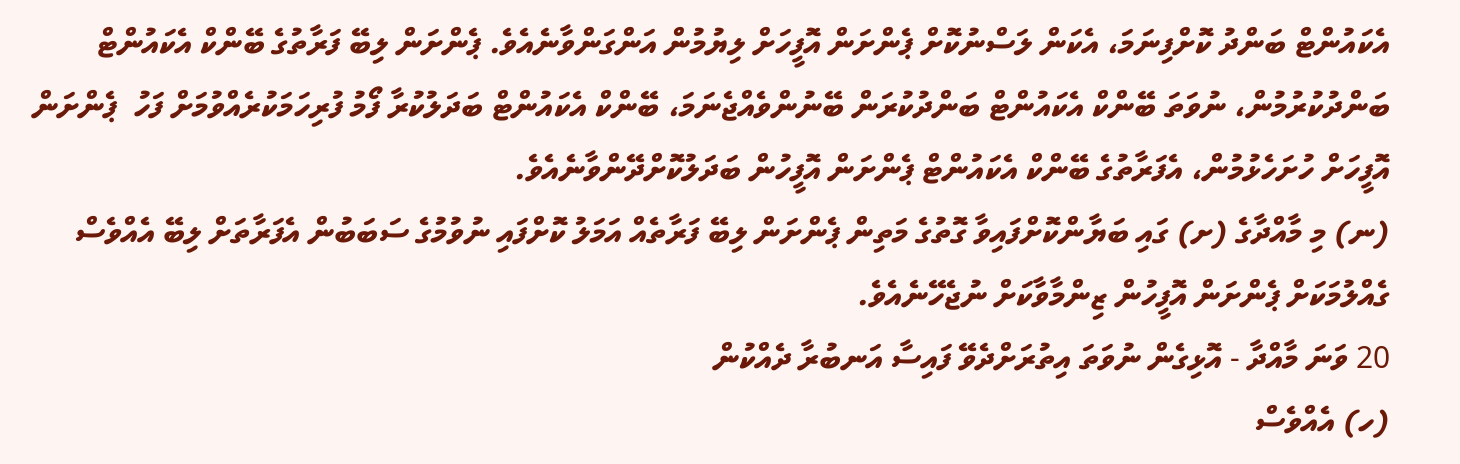އެކައުންޓް ބަންދު ކޮށްފިނަމަ، އެކަން ލަސްނުކޮށް ޕެންށަން އޮފީހަށް ލިޔުމުން އަންގަންވާނެއެވެ. ޕެންށަން ލިބޭ ފަރާތުގެ ބޭންކް އެކައުންޓް ބަންދުކުރުމުން، ނުވަތަ ބޭންކް އެކައުންޓް ބަންދުކުރަން ބޭނުންވެއްޖެނަމަ، ބޭންކް އެކައުންޓް ބަދަލުކުރާ ފޯމު ފުރިހަމަކުރެއްވުމަށް ފަހު  ޕެންށަން އޮފީހަށް ހުށަހެޅުމުން، އެފަރާތުގެ ބޭންކް އެކައުންޓް ޕެންށަން އޮފީހުން ބަދަލުކޮށްދޭންވާނެއެވެ.
(ނ) މި މާއްދާގެ (ށ) ގައި ބަޔާންކޮށްފައިވާ ގޮތުގެ މަތިން ޕެންށަން ލިބޭ ފަރާތެއް އަމަލު ކޮށްފައި ނުވުމުގެ ސަބަބުން އެފަރާތަށް ލިބޭ އެއްވެސް ގެއްލުމަކަށް ޕެންށަން އޮފީހުން ޒިންމާވާކަށް ނުޖެހޭނެއެވެ.
20 ވަނަ މާއްދާ - އޮޅިގެން ނުވަތަ އިތުރަށްދެވޭ ފައިސާ އަނބުރާ ދެއްކުން
(ހ) އެއްވެސް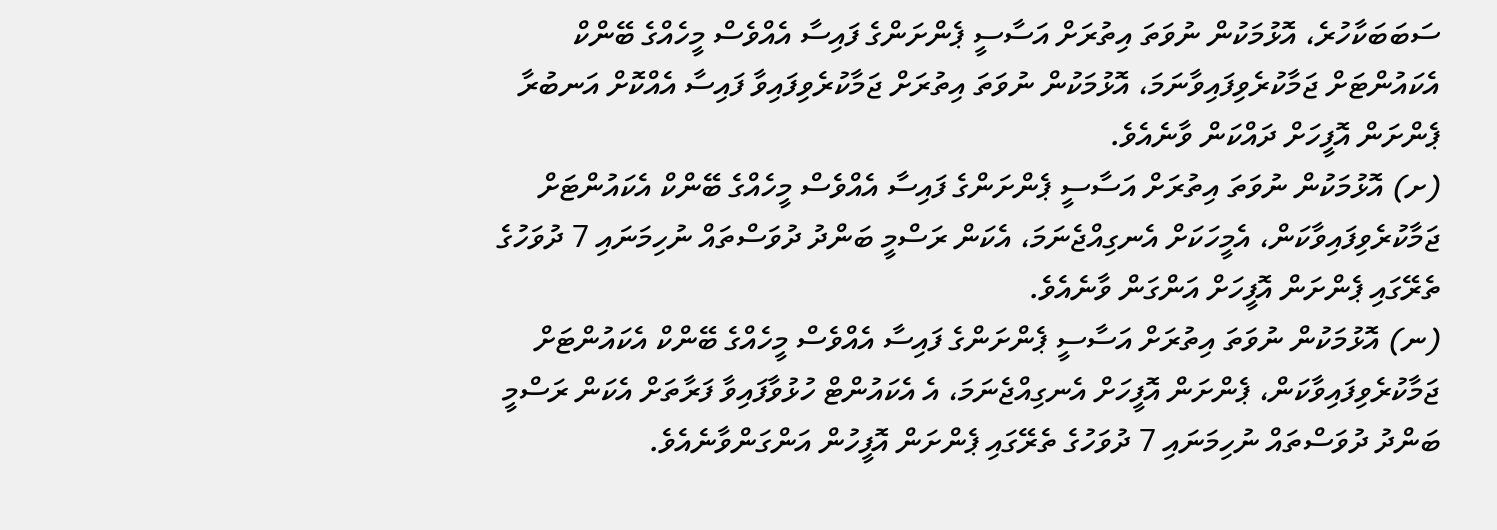ސަބަބަކާހުރެ، އޮޅުމަކުން ނުވަތަ އިތުރަށް އަސާސީ ޕެންށަންގެ ފައިސާ އެއްވެސް މީހެއްގެ ބޭންކް އެކައުންޓަށް ޖަމާކުރެވިފައިވާނަމަ، އޮޅުމަކުން ނުވަތަ އިތުރަށް ޖަމާކުރެވިފައިވާ ފައިސާ އެއްކޮށް އަނބުރާ ޕެންށަން އޮފީހަށް ދައްކަން ވާނެއެވެ.
(ށ) އޮޅުމަކުން ނުވަތަ އިތުރަށް އަސާސީ ޕެންށަންގެ ފައިސާ އެއްވެސް މީހެއްގެ ބޭންކް އެކައުންޓަށް ޖަމާކުރެވިފައިވާކަން، އެމީހަކަށް އެނގިއްޖެނަމަ، އެކަން ރަސްމީ ބަންދު ދުވަސްތައް ނުހިމަނައި 7 ދުވަހުގެ ތެރޭގައި ޕެންށަން އޮފީހަށް އަންގަން ވާނެއެވެ.
(ނ) އޮޅުމަކުން ނުވަތަ އިތުރަށް އަސާސީ ޕެންށަންގެ ފައިސާ އެއްވެސް މީހެއްގެ ބޭންކް އެކައުންޓަށް ޖަމާކުރެވިފައިވާކަން، ޕެންށަން އޮފީހަށް އެނގިއްޖެނަމަ، އެ އެކައުންޓް ހުޅުވާފައިވާ ފަރާތަށް އެކަން ރަސްމީ ބަންދު ދުވަސްތައް ނުހިމަނައި 7 ދުވަހުގެ ތެރޭގައި ޕެންށަން އޮފީހުން އަންގަންވާނެއެވެ.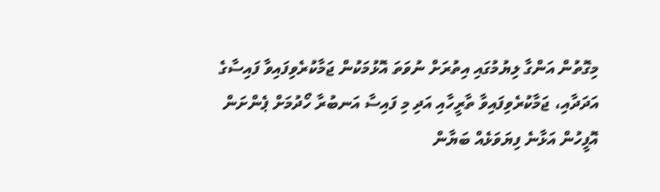މިގޮތުން އަންގާ ލިޔުމުގައި އިތުރަށް ނުވަތަ އޮޅުމަކުން ޖަމާކުރެވިފައިވާ ފައިސާގެ އަދަދާއި، ޖަމާކުރެވިފައިވާ ތާރީހާއި އަދި މި ފައިސާ އަނބުރާ ހޯދުމަށް ޕެންށަން އޮފީހުން އަޅާނެ ފިޔަވަޅެއް ބަޔާން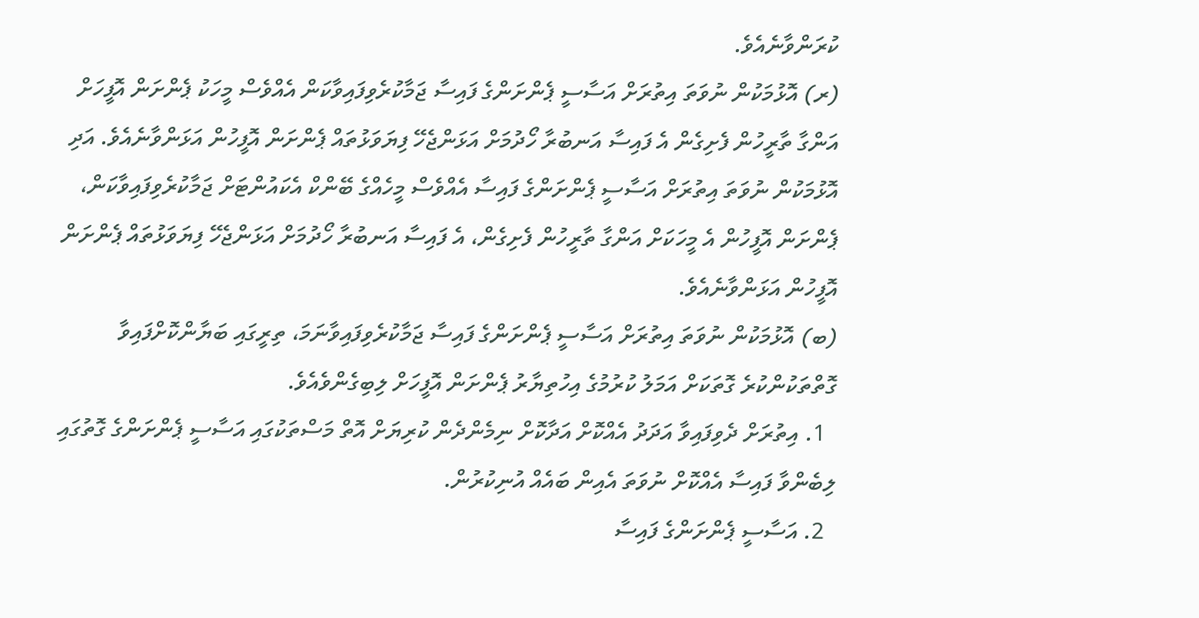ކުރަންވާނެއެވެ.
(ރ) އޮޅުމަކުން ނުވަތަ އިތުރަށް އަސާސީ ޕެންށަންގެ ފައިސާ ޖަމާކުރެވިފައިވާކަން އެއްވެސް މީހަކު ޕެންށަން އޮފީހަށް އަންގާ ތާރީހުން ފެށިގެން އެ ފައިސާ އަނބުރާ ހޯދުމަށް އަޅަންޖެހޭ ފިޔަވަޅުތައް ޕެންށަން އޮފީހުން އަޅަންވާނެއެވެ. އަދި އޮޅުމަކުން ނުވަތަ އިތުރަށް އަސާސީ ޕެންށަންގެ ފައިސާ އެއްވެސް މީހެއްގެ ބޭންކް އެކައުންޓަށް ޖަމާކުރެވިފައިވާކަން، ޕެންށަން އޮފީހުން އެ މީހަކަށް އަންގާ ތާރީހުން ފެށިގެން، އެ ފައިސާ އަނބުރާ ހޯދުމަށް އަޅަންޖެހޭ ފިޔަވަޅުތައް ޕެންށަން އޮފީހުން އަޅަންވާނެއެވެ.
(ބ) އޮޅުމަކުން ނުވަތަ އިތުރަށް އަސާސީ ޕެންށަންގެ ފައިސާ ޖަމާކުރެވިފައިވާނަމަ، ތިރީގައި ބަޔާންކޮށްފައިވާ ގޮތްތަކުންކުރެ ގޮތަކަށް އަމަލު ކުރުމުގެ އިހުތިޔާރު ޕެންށަން އޮފީހަށް ލިބިގެންވެއެވެ.
  1. އިތުރަށް ދެވިފައިވާ އަދަދު އެއްކޮށް އަދާކޮށް ނިމެންދެން ކުރިޔަށް އޮތް މަސްތަކުގައި އަސާސީ ޕެންށަންގެ ގޮތުގައި ލިބެންވާ ފައިސާ އެއްކޮށް ނުވަތަ އެއިން ބައެއް އުނިކުރުން.
  2. އަސާސީ ޕެންށަންގެ ފައިސާ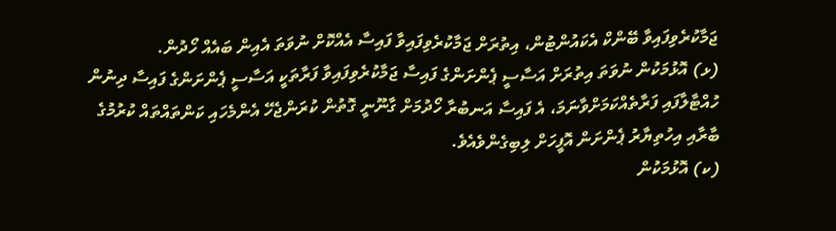ޖަމާކުރެވިފައިވާ ބޭންކް އެކައުންޓުން، އިތުރަށް ޖަމާކުރެވިފައިވާ ފައިސާ އެއްކޮށް ނުވަތަ އެއިން ބައެއް ހޯދުން.
(ޅ) އޮޅުމަކުން ނުވަތަ އިތުރަށް އަސާސީ ޕެންށަންގެ ފައިސާ ޖަމާކުރެވިފައިވާ ފަރާތަކީ އަސާސީ ޕެންށަންގެ ފައިސާ ދިނުން ހުއްޓާލާފައި ފަރާތެއްކަމަށްވާނަމަ، އެ ފައިސާ އަނބުރާ ހޯދުމަށް ގާނޫނީ ގޮތުން ކުރަންޖެހޭ އެންމެހައި ކަންތައްތައް ކުރުމުގެ ބާރާއި އިހުތިޔާރު ޕެންށަން އޮފީހަށް ލިބިގެންވެއެވެ.
(ކ) އޮޅުމަކުން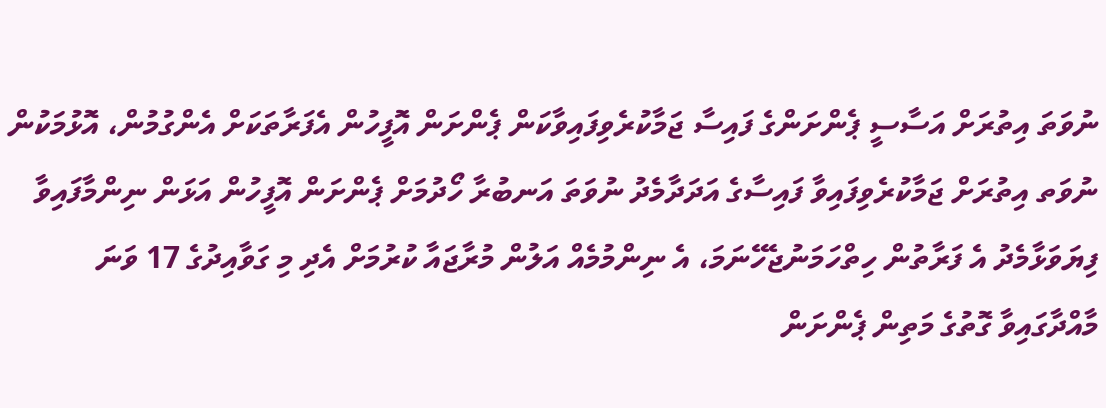ނުވަތަ އިތުރަށް އަސާސީ ޕެންށަންގެ ފައިސާ ޖަމާކުރެވިފައިވާކަން ޕެންށަން އޮފީހުން އެފަރާތަކަށް އެންގުމުން، އޮޅުމަކުން ނުވަތ އިތުރަށް ޖަމާކުރެވިފައިވާ ފައިސާގެ އަދަދާމެދު ނުވަތަ އަނބުރާ ހޯދުމަށް ޕެންށަން އޮފީހުން އަޅަން ނިންމާފައިވާ ފިޔަވަޅާމެދު އެ ފަރާތުން ހިތްހަމަނުޖެހޭނަމަ، އެ ނިންމުމެއް އަލުން މުރާޖައާ ކުރުމަށް އެދި މި ގަވާއިދުގެ 17 ވަނަ މާއްދާގައިވާ ގޮތުގެ މަތިން ޕެންށަން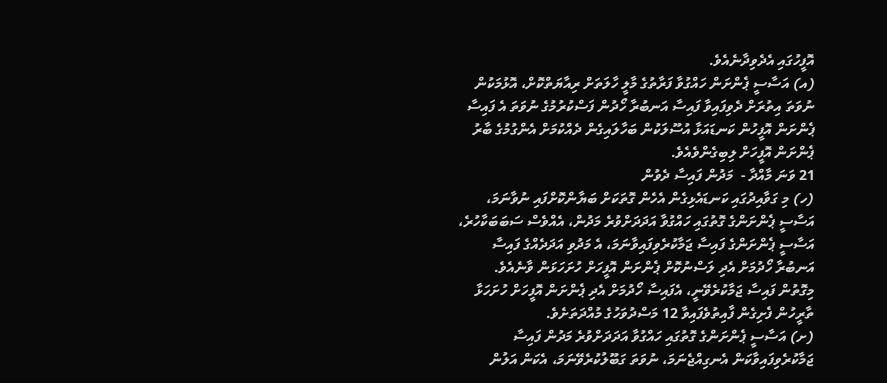އޮފީހުގައި އެދެވިދާނެއެވެ.
(އ) އަސާސީ ޕެންށަން ހައްގުވާ ފަރާތުގެ މާލީ ހާލަތަށް ރިއާޔަތްކޮށް، އޮޅުމަކުން ނުވަތަ އިތުރަށް ދެވިފައިވާ ފައިސާ އަނބުރާ ހޯދުން ފަސްކުރުމުގެ ނުވަތަ އެ ފައިސާ ޕެންށަން އޮފީހުން ކަނޑައަޅާ އުސޫލަކުން ބަހާލައިގެން ދެއްކުމަށް އެންގުމުގެ ބާރު ޕެންށަން އޮފީހަށް ލިބިގެންވެއެވެ.
21 ވަނަ މާއްދާ -  މަދުން ފައިސާ ދެވުން
(ހ) މި ގަވާއިދުގައި ކަނޑައެޅިގެން އެހެން ގޮތަކަށް ބަޔާންކޮށްފައި ނުވާނަމަ، އަސާސީ ޕެންށަންގެ ގޮތުގައި ހައްގުވާ އަދަދަށްވުރެ މަދުން، އެއްވެސް ސަބަބަކާހުރެ، އަސާސީ ޕެންށަންގެ ފައިސާ ޖަމާކުރެވިފައިވާނަމަ، އެ މަދުވި އަދަދެއްގެ ފައިސާ އަނބުރާ ހޯދުމަށް އެދި ލަސްނުކޮށް ޕެންށަން އޮފީހަށް ހުށަހަޅަން ވާނެއެވެ. މިގޮތުން ފައިސާ ޖަމާކުރެވޭނީ، އެފައިސާ ހޯދުމަށް އެދި ޕެންށަން އޮފީހަށް ހުށަހަޅާ ތާރީހުން ފެށިގެން ފާއިތުވެފައިވާ 12 މަސްދުވަހުގެ މުއްދަތަށެވެ.
(ށ) އަސާސީ ޕެންށަންގެ ގޮތުގައި ހައްގުވާ އަދަދަށްވުރެ މަދުން ފައިސާ ޖަމާކުރެވިފައިވާކަން އެނގިއްޖެނަމަ، ނުވަތަ ގަބޫލުކުރެވޭނަމަ، އެކަން އަލުން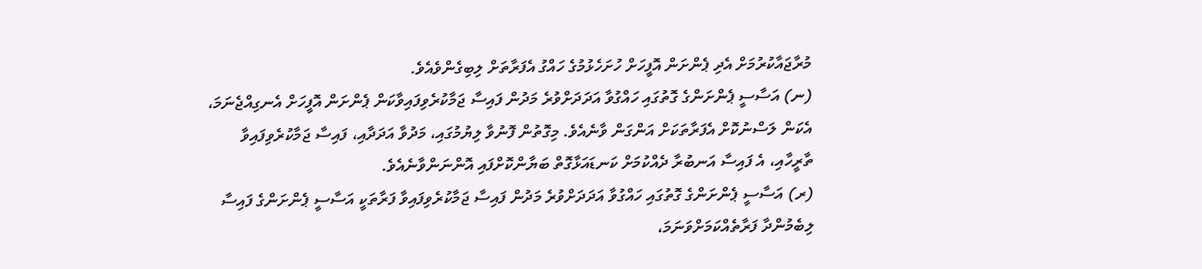މުރާޖައާކުރުމަށް އެދި ޕެންށަން އޮފީހަށް ހުށަހެޅުމުގެ ހައްގު އެފަރާތަށް ލިބިގެންވެއެވެ.
(ނ) އަސާސީ ޕެންށަންގެ ގޮތުގައި ހައްގުވާ އަދަދަށްވުރެ މަދުން ފައިސާ ޖަމާކުރެވިފައިވާކަން ޕެންށަން އޮފީހަށް އެނގިއްޖެނަމަ، އެކަން ލަސްނުކޮށް އެފަރާތަކަށް އަންގަން ވާނެއެވެ. މިގޮތުން ފޮނުވާ ލިޔުމުގައި، މަދުވާ އަދަދާއި، ފައިސާ ޖަމާކުރެވިފައިވާ ތާރީހާއި، އެ ފައިސާ އަނބުރާ ދެއްކުމަށް ކަނޑައަޅާގޮތް ބަޔާންކޮށްފައި އޮންނަންވާނެއެވެ.
(ރ) އަސާސީ ޕެންށަންގެ ގޮތުގައި ހައްގުވާ އަދަދަށްވުރެ މަދުން ފައިސާ ޖަމާކުރެވިފައިވާ ފަރާތަކީ އަސާސީ ޕެންށަންގެ ފައިސާ ލިބެމުންދާ ފަރާތެއްކަމަށްވަނަމަ،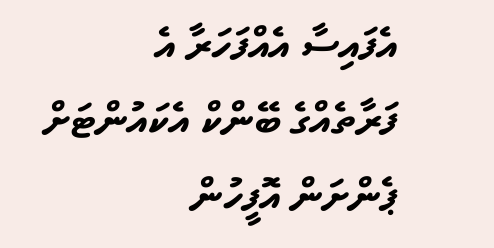އެފައިސާ އެއްފަހަރާ އެ ފަރާތެއްގެ ބޭންކް އެކައުންޓަށް ޕެންށަން އޮފީހުން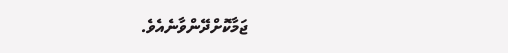ޖަމާކޮށްދޭންވާނެއެވެ.